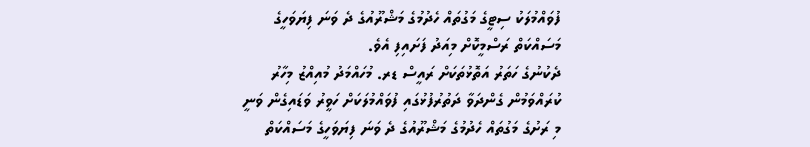ފުވައްމުލަކު ސިޓީގެ މަގުތައް ހެދުމުގެ މަޝްރޫއުގެ ދެ ވަނަ ފިޔަވަހީގެ މަސައްކަތް ރަސްމީކޮށް މިއަދު ފަށައިފި އެވެ.
ދެކުނުގެ ހަތަރު އަތޮޅުތަކަށް ރައީސް ޑރ. މުހައްމަދު މުއިއްޒު މިހާރު ކުރައްވަމުން ގެންދަވާ ދަތުރުފުޅުގައި ފުވައްމުލަކަށް ހަވީރު ވަޑައިގެން ވަނީ މި ރަށުގެ މަގުތައް ހެދުމުގެ މަޝްރޫއުގެ ދެ ވަނަ ފިޔަވަހީގެ މަސައްކަތް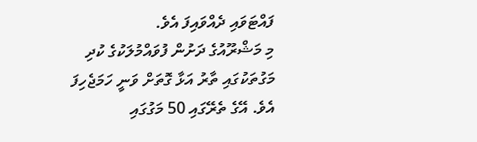ފައްޓަވައި ދެއްވައިފަ އެވެ.
މި މަޝްރޫއުގެ ދަށުން ފުވައްމުލަކުގެ ކުދި މަގުތަކުގައި ތާރު އަޅާ ގޮތަށް ވަނީ ހަމަޖެހިފަ އެވެ. އޭގެ ތެރޭގައި 50 މަގުގައި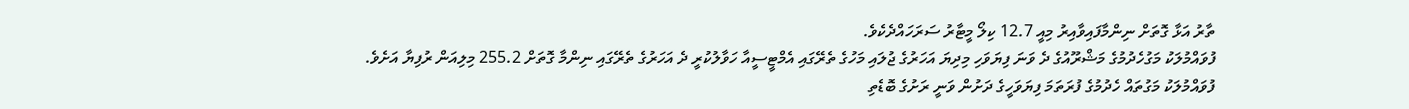ތާރު އަޅާ ގޮތަށް ނިންމާފައިވާއިރު މިއީ 12.7 ކިލޯ މީޓާރު ސަރަހައްދެކެވެ.
ފުވައްމުލަކު މަގުހެދުމުގެ މަޝްރޫއުގެ ދެ ވަނަ ފިޔަވަހި މިދިޔަ އަހަރުގެ ޖުލައި މަހުގެ ތެރޭގައި އެމްޓީސީއާ ހަވާލުކުރީ ދެ އަހަރުގެ ތެރޭގައި ނިންމާ ގޮތަށް 255.2 މިލިއަން ރުފިޔާ އަށެވެ.
ފުވައްމުލަކު މަގުތައް ހެދުމުގެ ފުރަތަމަ ފިޔަވަހީގެ ދަށުން ވަނީ ރަށުގެ ބޮޑެތި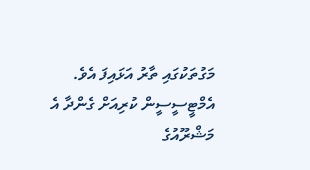މަގުތަކުގައި ތާރު އަޅައިފަ އެވެ.
އެމްޓީސީސީން ކުރިއަށް ގެންދާ އެ މަޝްރޫއުގެ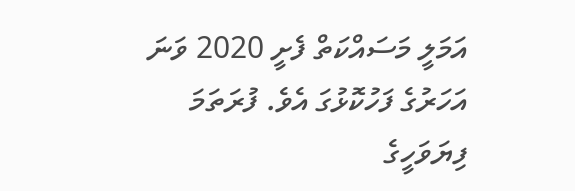އަމަލީ މަސައްކަތް ފެށީ 2020 ވަނަ އަހަރުގެ ފަހުކޮޅުގަ އެވެ. ފުރަތަމަ ފިޔަވަހީގެ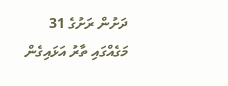ދަށުން ރަށުގެ 31 މަގެއްގައި ތާރު އަޅައިގެން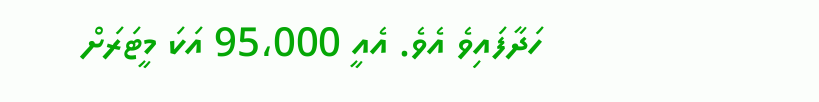ހަދާފައިވެ އެވެ. އެއީ 95،000 އަކަ މީޓަރަށް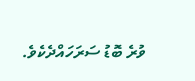ވުރެ ބޮޑު ސަރަހައްދެކެވެ.